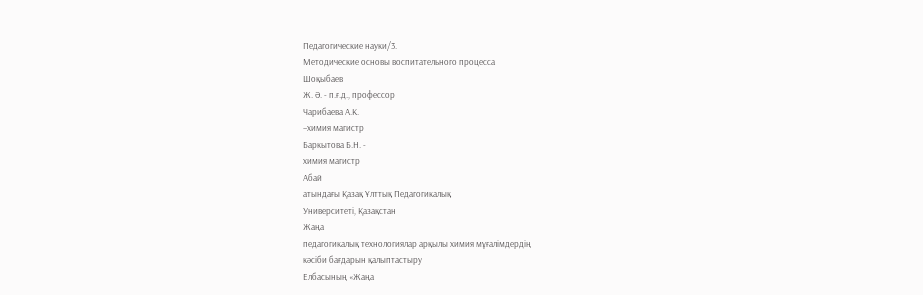Педагогические науки/3.
Методические основы воспитательного процесса
Шоқыбаев
Ж. Ә. - п.ғ.д., профессор
Чарибаева А.К.
–химия магистр
Баркытова Б.Н. -
химия магистр
Абай
атындағы Қазақ Ұлттық Педагогикалық
Университеті, Қазақстан
Жаңа
педагогикалық технологиялар арқылы химия мұғалімдердің
кәсіби бағдарын қалыптастыру
Елбасының «Жаңа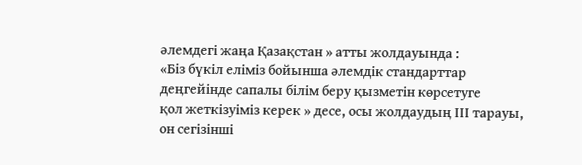әлемдегі жаңа Қазақстан » атты жолдауында :
«Біз бүкіл еліміз бойынша әлемдік стандарттар
деңгейінде сапалы білім беру қызметін көрсетуге
қол жеткізуіміз керек » десе, осы жолдаудың ІІІ тарауы,
он сегізінші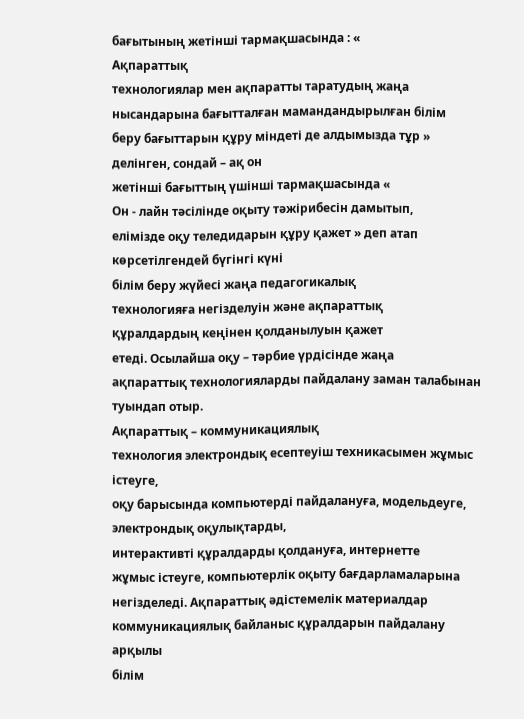бағытының жетінші тармақшасында : «
Ақпараттық
технологиялар мен ақпаратты таратудың жаңа
нысандарына бағытталған мамандандырылған білім
беру бағыттарын құру міндеті де алдымызда тұр »
делінген, сондай – ақ он
жетінші бағыттың үшінші тармақшасында «
Он - лайн тәсілінде оқыту тәжірибесін дамытып,
елімізде оқу теледидарын құру қажет » деп атап
көрсетілгендей бүгінгі күні
білім беру жүйесі жаңа педагогикалық
технологияға негізделуін және ақпараттық
құралдардың кеңінен қолданылуын қажет
етеді. Осылайша оқу – тәрбие үрдісінде жаңа
ақпараттық технологияларды пайдалану заман талабынан туындап отыр.
Ақпараттық – коммуникациялық
технология электрондық есептеуіш техникасымен жұмыс істеуге,
оқу барысында компьютерді пайдалануға, модельдеуге,
электрондық оқулықтарды,
интерактивті құралдарды қолдануға, интернетте
жұмыс істеуге, компьютерлік оқыту бағдарламаларына
негізделеді. Ақпараттық әдістемелік материалдар
коммуникациялық байланыс құралдарын пайдалану арқылы
білім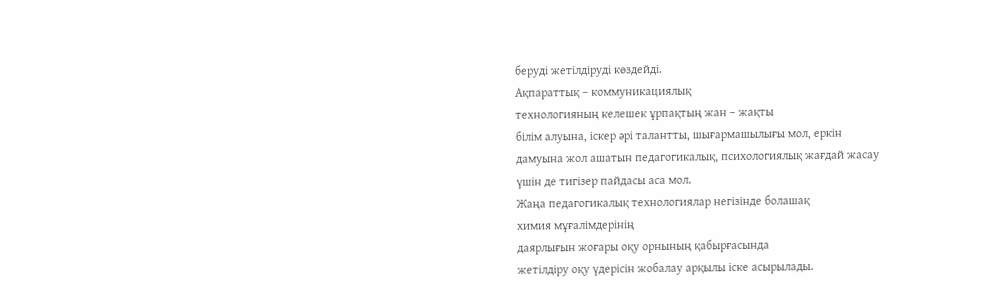беруді жетілдіруді көздейді.
Ақпараттық – коммуникациялық
технологияның келешек ұрпақтың жан – жақты
білім алуына, іскер әрі талантты, шығармашылығы мол, еркін
дамуына жол ашатын педагогикалық, психологиялық жағдай жасау
үшін де тигізер пайдасы аса мол.
Жаңа педагогикалық технологиялар негізінде болашақ
химия мұғалімдерінің
даярлығын жоғары оқу орнының қабырғасында
жетілдіру оқу үдерісін жобалау арқылы іске асырылады.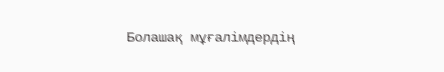Болашақ мұғалімдердің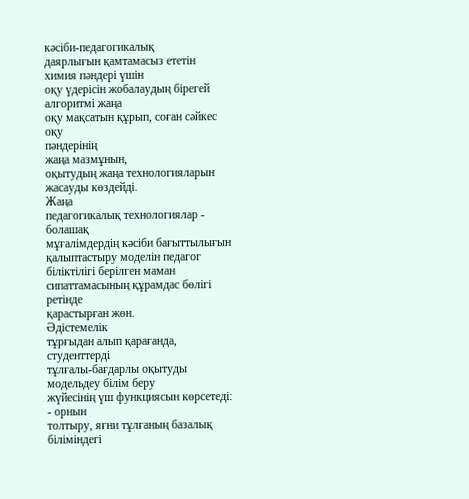кәсіби-педагогикалық
даярлығын қамтамасыз ететін химия пәндері үшін
оқу үдерісін жобалаудың бірегей алгоритмі жаңа
оқу мақсатын құрып, соған сәйкес оқу
пәндерінің
жаңа мазмұнын,
оқытудың жаңа технологияларын жасауды көздейді.
Жаңа
педагогикалық технологиялар - болашақ
мұғалімдердің кәсіби бағыттылығын
қалыптастыру моделін педагог біліктілігі берілген маман
сипаттамасының құрамдас бөлігі ретінде
қарастырған жөн.
Әдістемелік
тұрғыдан алып қарағанда, студенттерді
тұлғалы-бағдарлы оқытуды модельдеу білім беру
жүйесінің үш функциясын көрсетеді:
- орнын
толтыру, яғни тұлғаның базалық біліміндегі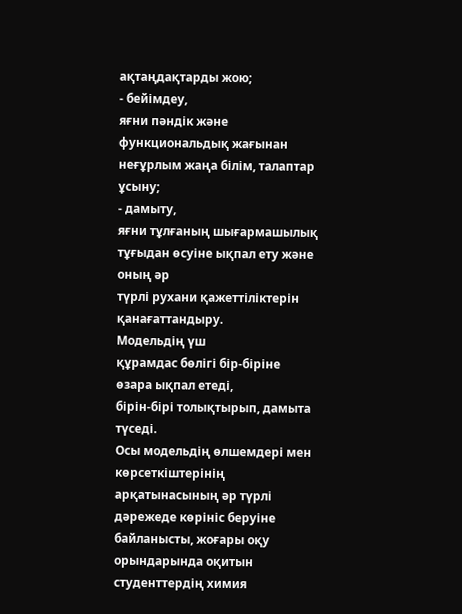ақтаңдақтарды жою;
- бейімдеу,
яғни пәндік және функциональдық жағынан
неғұрлым жаңа білім, талаптар ұсыну;
- дамыту,
яғни тұлғаның шығармашылық
тұғыдан өсуіне ықпал ету және оның әр
түрлі рухани қажеттіліктерін қанағаттандыру.
Модельдің үш
құрамдас бөлігі бір-біріне өзара ықпал етеді,
бірін-бірі толықтырып, дамыта түседі.
Осы модельдің өлшемдері мен
көрсеткіштерінің арқатынасының әр түрлі
дәрежеде көрініс беруіне байланысты, жоғары оқу
орындарында оқитын студенттердің химия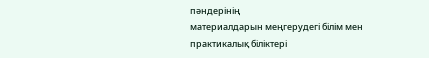пәндерінің
материалдарын меңгерудегі білім мен практикалық біліктері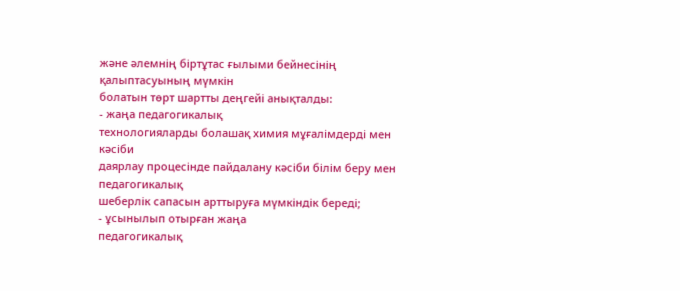және әлемнің біртұтас ғылыми бейнесінің
қалыптасуының мүмкін
болатын төрт шартты деңгейі анықталды:
- жаңа педагогикалық
технологияларды болашақ химия мұғалімдерді мен кәсіби
даярлау процесінде пайдалану кәсіби білім беру мен педагогикалық
шеберлік сапасын арттыруға мүмкіндік береді;
- ұсынылып отырған жаңа
педагогикалық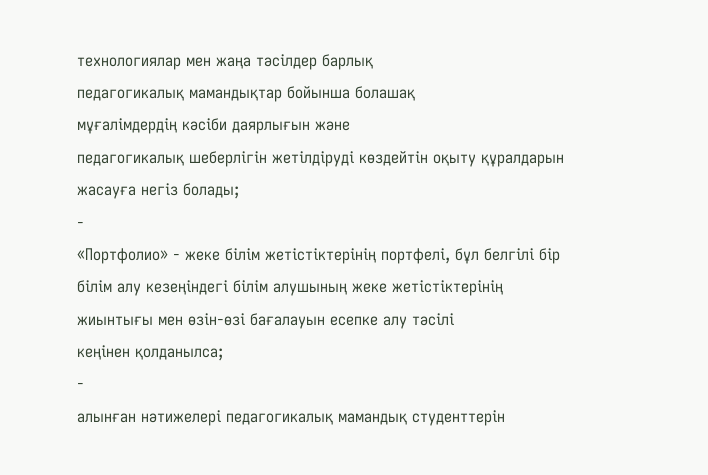технологиялар мен жаңа тәсілдер барлық
педагогикалық мамандықтар бойынша болашақ
мұғалімдердің кәсіби даярлығын және
педагогикалық шеберлігін жетілдіруді көздейтін оқыту құралдарын
жасауға негіз болады;
-
«Портфолио» - жеке білім жетістіктерінің портфелі, бұл белгілі бір
білім алу кезеңіндегі білім алушының жеке жетістіктерінің
жиынтығы мен өзін-өзі бағалауын есепке алу тәсілі
кеңінен қолданылса;
-
алынған нәтижелері педагогикалық мамандық студенттерін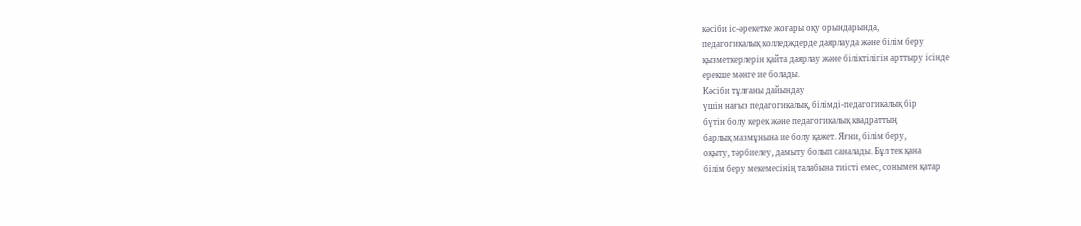кәсіби іс-әрекетке жоғары оқу орындарында,
педагогикалық колледждерде даярлауда және білім беру
қызметкерлерін қайта даярлау және біліктілігін арттыру ісінде
ерекше мәнге ие болады.
Кәсіби тұлғаны дайындау
үшін нағыз педагогикалық, білімді-педагогикалық бір
бүтін болу керек және педагогикалық квадраттың
барлық мазмұнына ие болу қажет. Яғни, білім беру,
оқыту, тәрбиелеу, дамыту болып саналады. Бұл тек қана
білім беру мекемесінің талабына тиісті емес, сонымен қатар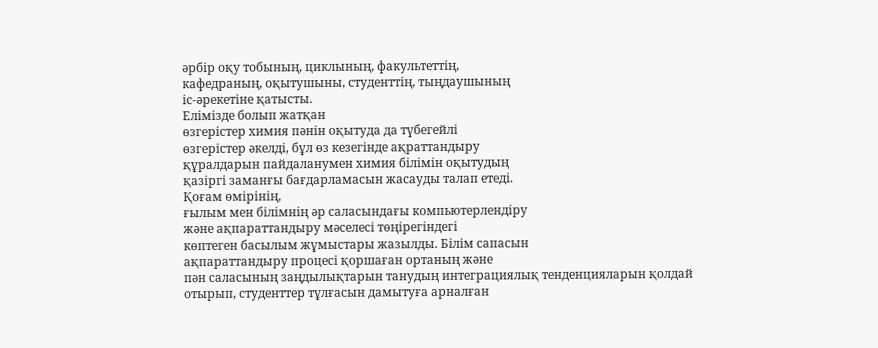әрбір оқу тобының, циклының, факультеттің,
кафедраның, оқытушыны, студенттің, тыңдаушының
іс-әрекетіне қатысты.
Елімізде болып жатқан
өзгерістер химия пәнін оқытуда да түбегейлі
өзгерістер әкелді, бұл өз кезегінде ақраттандыру
құралдарын пайдаланумен химия білімін оқытудың
қазіргі заманғы бағдарламасын жасауды талап етеді.
Қоғам өмірінің,
ғылым мен білімнің әр саласындағы компьютерлендіру
және ақпараттандыру мәселесі төңірегіндегі
көптеген басылым жұмыстары жазылды. Білім сапасын
ақпараттандыру процесі қоршаған ортаның және
пән саласының заңдылықтарын танудың интеграциялық тенденцияларын қолдай
отырып, студенттер тұлғасын дамытуға арналған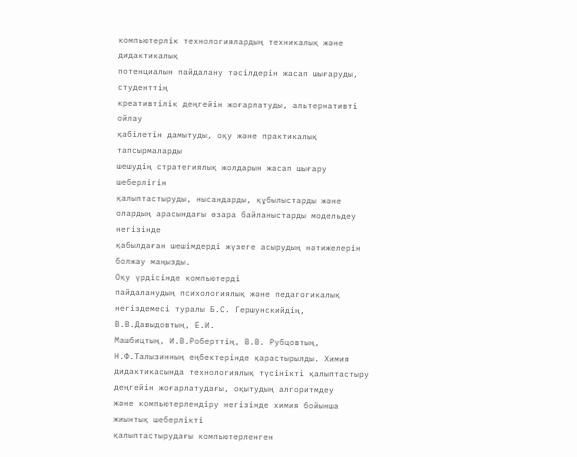компьютерлік технологиялардың техникалық және дидактикалық
потенциалын пайдалану тәсілдерін жасап шығаруды, студенттің
креативтілік деңгейін жоғарлатуды, альтернативті ойлау
қабілетін дамытуды, оқу және практикалық тапсырмаларды
шешудің стратегиялық жолдарын жасап шығару шеберлігін
қалыптастыруды, нысандарды, құбылыстарды және
олардың арасындағы өзара байланыстарды модельдеу негізінде
қабылдаған шешімдерді жүзеге асырудың нәтижелерін
болжау маңызды.
Оқу үрдісінде компьютерді
пайдаланудың психологиялық және педагогикалық
негіздемесі туралы Б.С. Гершунскийдің, В.В.Давыдовтың, Е.И.
Машбицтың, И.В.Роберттің, В.В. Рубцовтың,
Н.Ф.Талызинның еңбектерінде қарастырылды. Химия
дидактикасында технологиялық түсінікті қалыптастыру
деңгейін жоғарлатудағы, оқытудың алгоритмдеу
және компьютерлендіру негізінде химия бойынша жиынтық шеберлікті
қалыптастырудағы компьютерленген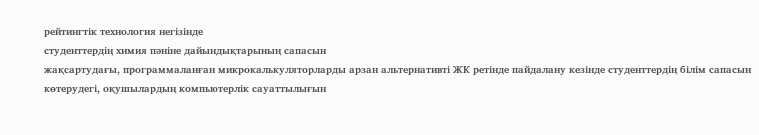рейтингтік технология негізінде
студенттердің химия пәніне дайындықтарының сапасын
жақсартудағы, программаланған микрокалькуляторларды арзан альтернативті ЖК ретінде пайдалану кезінде студенттердің білім сапасын
көтерудегі, оқушылардың компьютерлік сауаттылығын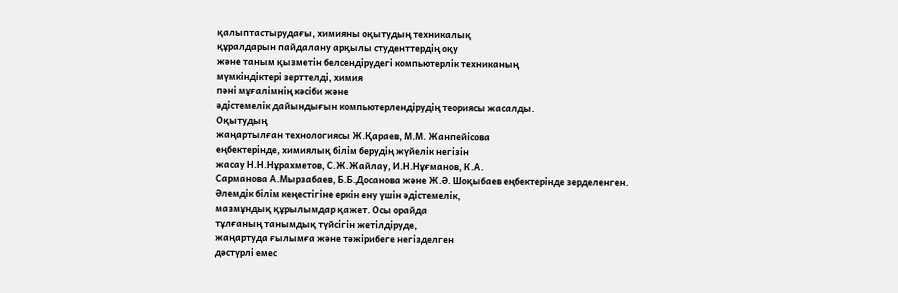қалыптастырудағы, химияны оқытудың техникалық
құралдарын пайдалану арқылы студенттердің оқу
және таным қызметін белсендірудегі компьютерлік техниканың
мүмкіндіктері зерттелді, химия
пәні мұғалімнің кәсіби және
әдістемелік дайындығын компьютерлендірудің теориясы жасалды.
Оқытудың
жаңартылған технологиясы Ж.Қараев, М.М. Жанпейісова
еңбектерінде, химиялық білім берудің жүйелік негізін
жасау Н.Н.Нұрахметов, С.Ж.Жайлау, И.Н.Нұғманов, К.А.
Сарманова А.Мырзабаев, Б.Б.Досанова және Ж.Ә. Шоқыбаев еңбектерінде зерделенген.
Әлемдік білім кеңестігіне еркін ену үшін әдістемелік,
мазмұндық құрылымдар қажет. Осы орайда
тұлғаның танымдық түйсігін жетілдіруде,
жаңартуда ғылымға және тәжірибеге негізделген
дәстүрлі емес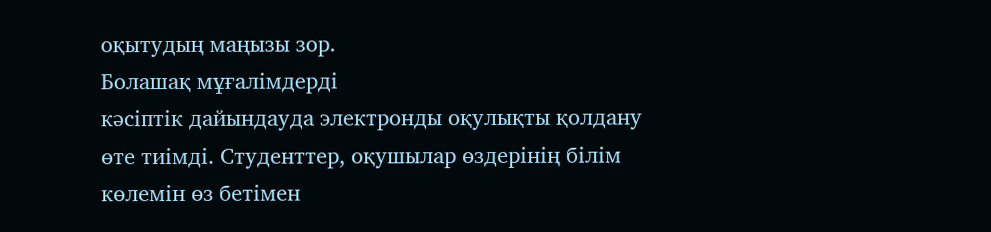оқытудың маңызы зор.
Болашақ мұғалімдерді
кәсіптік дайындауда электронды оқулықты қолдану
өте тиімді. Студенттер, оқушылар өздерінің білім
көлемін өз бетімен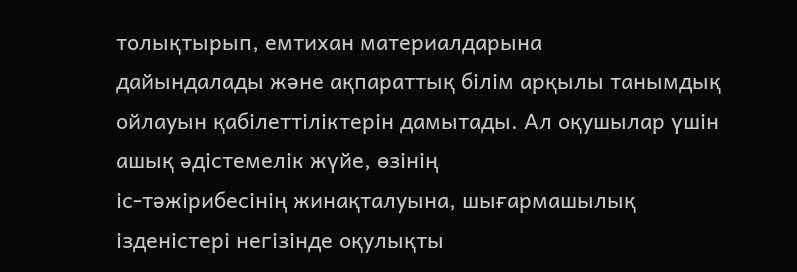толықтырып, емтихан материалдарына
дайындалады және ақпараттық білім арқылы танымдық
ойлауын қабілеттіліктерін дамытады. Ал оқушылар үшін
ашық әдістемелік жүйе, өзінің
іс-тәжірибесінің жинақталуына, шығармашылық
ізденістері негізінде оқулықты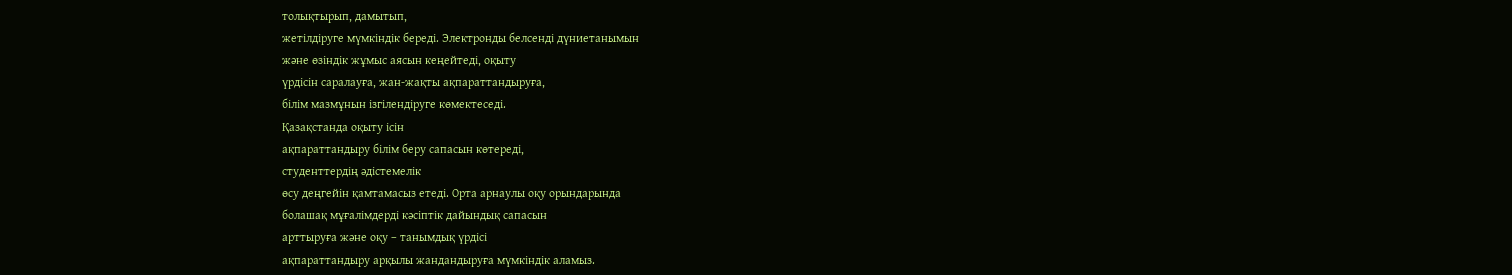толықтырып, дамытып,
жетілдіруге мүмкіндік береді. Электронды белсенді дүниетанымын
және өзіндік жұмыс аясын кеңейтеді, оқыту
үрдісін саралауға, жан-жақты ақпараттандыруға,
білім мазмұнын ізгілендіруге көмектеседі.
Қазақстанда оқыту ісін
ақпараттандыру білім беру сапасын көтереді,
студенттердің әдістемелік
өсу деңгейін қамтамасыз етеді. Орта арнаулы оқу орындарында
болашақ мұғалімдерді кәсіптік дайындық сапасын
арттыруға және оқу – танымдық үрдісі
ақпараттандыру арқылы жандандыруға мүмкіндік аламыз.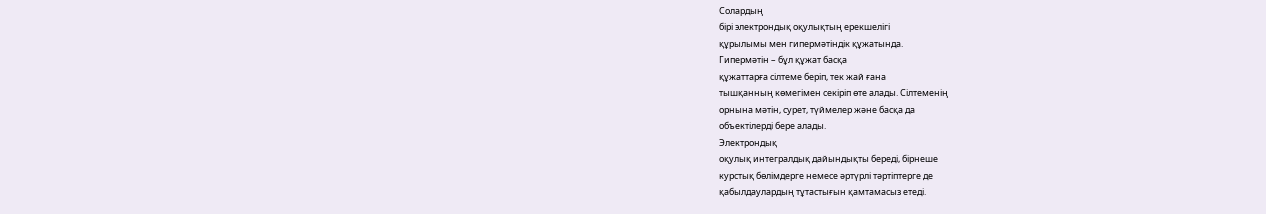Солардың
бірі электрондық оқулықтың ерекшелiгi
құрылымы мен гипермәтiндiк құжатында.
Гипермәтiн – бұл құжат басқа
құжаттарға сiлтеме берiп, тек жай ғана
тышқанның көмегiмен секiрiп өте алады. Сiлтеменiң
орнына мәтiн, сурет, түймелер және басқа да
объектiлердi бере алады.
Электрондық
оқулық интегралдық дайындықты бередi, бiрнеше
курстық бөлiмдерге немесе әртүрлi тәртiптерге де
қабылдаулардың тұтастығын қамтамасыз етедi.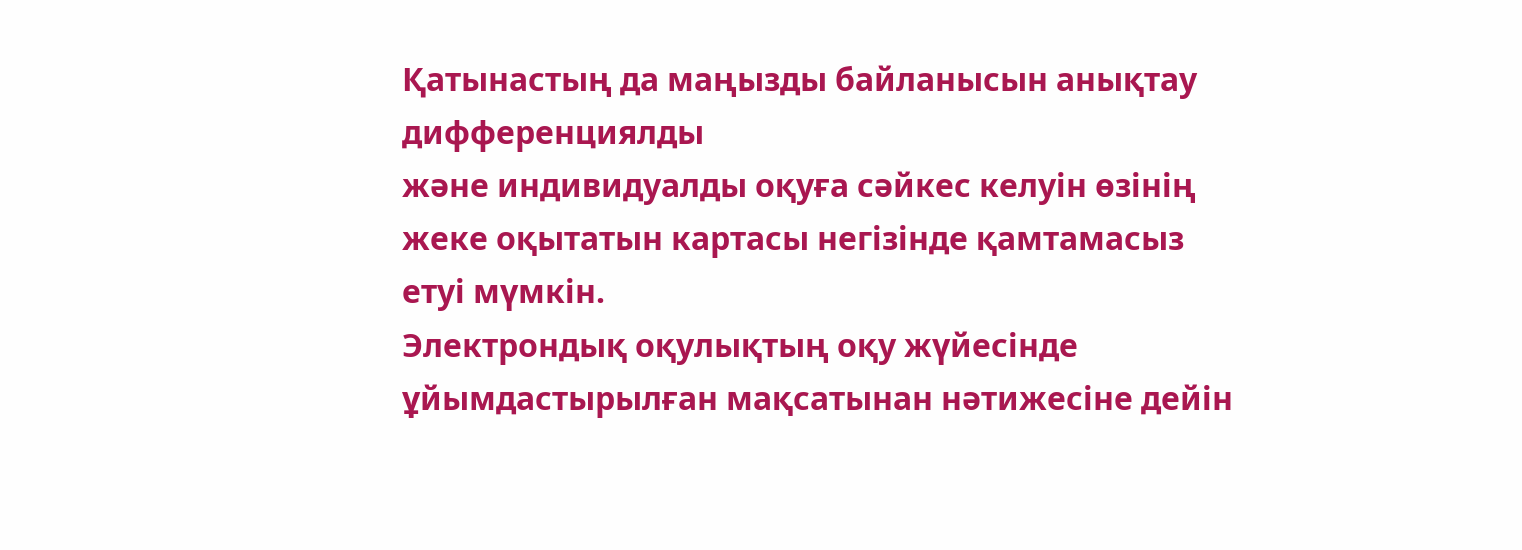Қатынастың да маңызды байланысын анықтау дифференциялды
және индивидуалды оқуға сәйкес келуiн өзiнiң
жеке оқытатын картасы негiзiнде қамтамасыз етуi мүмкiн.
Электрондық оқулықтың оқу жүйесiнде
ұйымдастырылған мақсатынан нәтижесiне дейiн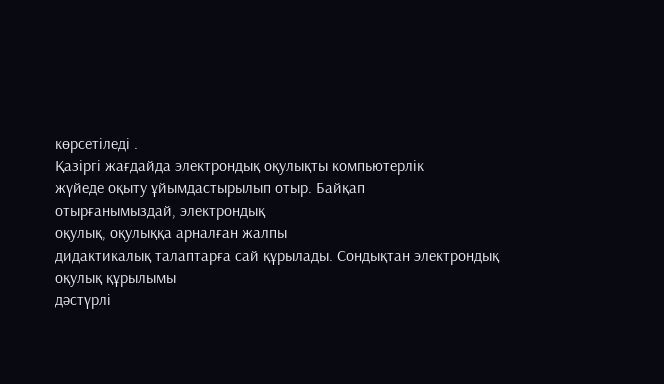көрсетiледi .
Қазiргi жағдайда электрондық оқулықты компьютерлiк
жүйеде оқыту ұйымдастырылып отыр. Байқап
отырғанымыздай, электрондық
оқулық, оқулыққа арналған жалпы
дидактикалық талаптарға сай құрылады. Сондықтан электрондық оқулық құрылымы
дәстүрлi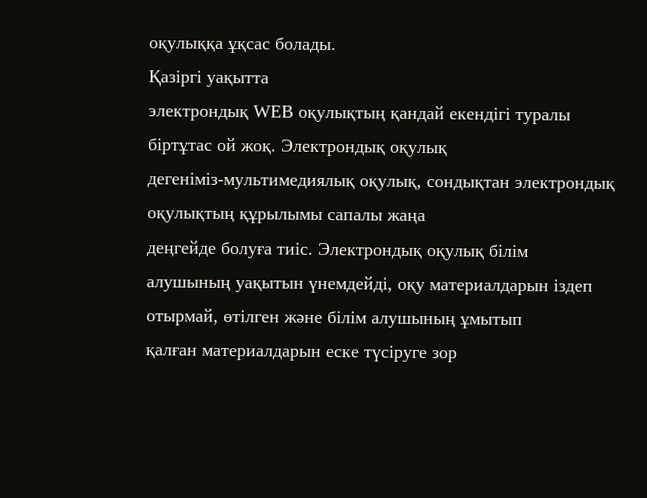оқулыққа ұқсас болады.
Қазіргі уақытта
электрондық WЕВ оқулықтың қандай екендігі туралы
біртұтас ой жоқ. Электрондық оқулық
дегеніміз-мультимедиялық оқулық, сондықтан электрондық
оқулықтың құрылымы сапалы жаңа
деңгейде болуға тиіс. Электрондық оқулық білім
алушының уақытын үнемдейді, оқу материалдарын іздеп
отырмай, өтілген және білім алушының ұмытып
қалған материалдарын еске түсіруге зор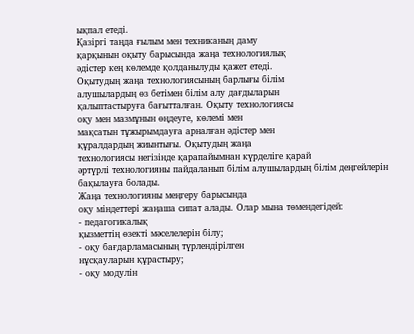ықпал етеді.
Қазіргі таңда ғылым мен техниканың даму
қарқынын оқыту барысында жаңа технологиялық
әдістер кең көлемде қолданылуды қажет етеді.
Оқытудың жаңа технологиясының барлығы білім
алушылардың өз бетімен білім алу дағдыларын
қалыптастыруға бағытталған. Оқыту технологиясы
оқу мен мазмұнын өңдеуге, көлемі мен
мақсатын тұжырымдауға арналған әдістер мен
құралдардың жиынтығы. Оқытудың жаңа
технологиясы негізінде қарапайымнан күрделіге қарай
әртүрлі технологияны пайдаланып білім алушылардың білім деңгейлерін
бақылауға болады.
Жаңа технологияны меңгеру барысында
оқу міндеттері жаңаша сипат алады. Олар мына төмендегідей:
- педагогикалық
қызметтің өзекті мәселелерін білу;
- оқу бағдарламасының түрлендірілген
нұсқауларын құрастыру;
- оқу модулін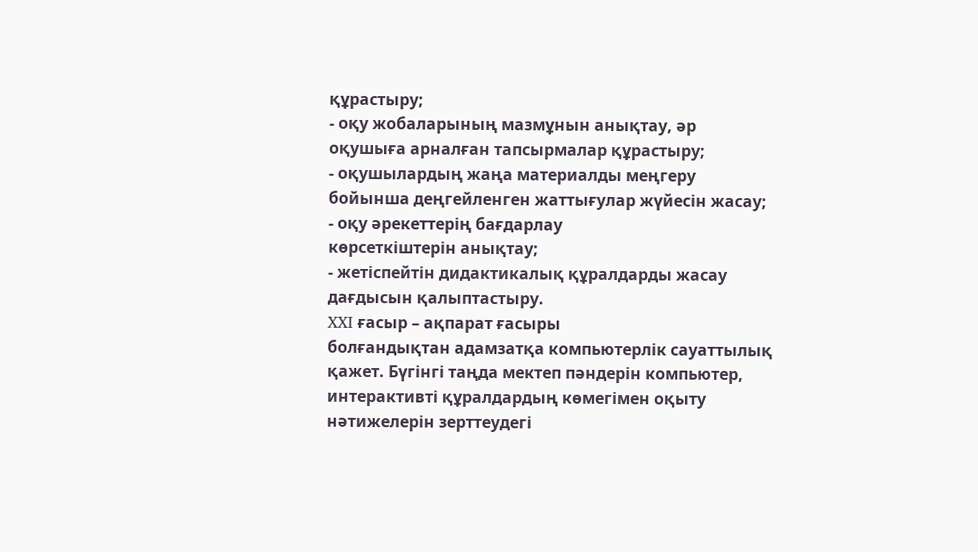құрастыру;
- оқу жобаларының мазмұнын анықтау, әр
оқушыға арналған тапсырмалар құрастыру;
- оқушылардың жаңа материалды меңгеру
бойынша деңгейленген жаттығулар жүйесін жасау;
- оқу әрекеттерің бағдарлау
көрсеткіштерін анықтау;
- жетіспейтін дидактикалық құралдарды жасау
дағдысын қалыптастыру.
XXI ғасыр – ақпарат ғасыры
болғандықтан адамзатқа компьютерлік сауаттылық
қажет. Бүгінгі таңда мектеп пәндерін компьютер,
интерактивті құралдардың көмегімен оқыту
нәтижелерін зерттеудегі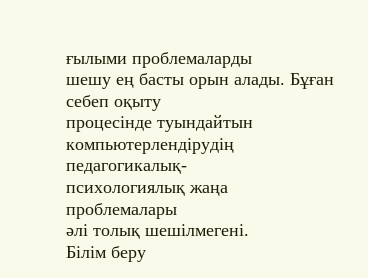ғылыми проблемаларды
шешу ең басты орын алады. Бұған себеп оқыту
процесінде туындайтын компьютерлендірудің педагогикалық-
психологиялық жаңа проблемалары
әлі толық шешілмегені.
Білім беру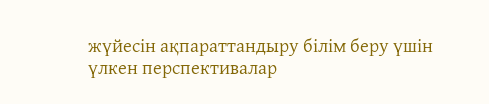жүйесін ақпараттандыру білім беру үшін
үлкен перспективалар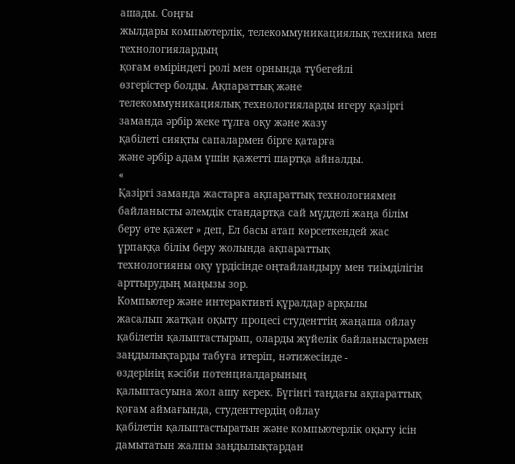ашады. Соңғы
жылдары компьютерлік, телекоммуникациялық техника мен технологиялардың
қоғам өміріндегі ролі мен орнында түбегейлі
өзгерістер болды. Ақпараттық және
телекоммуникациялық технологияларды игеру қазіргі
заманда әрбір жеке тұлға оқу және жазу
қабілеті сияқты сапалармен бірге қатарға
және әрбір адам үшін қажетті шартқа айналды.
«
Қазіргі заманда жастарға ақпараттық технологиямен
байланысты әлемдік стандартқа сай мүдделі жаңа білім
беру өте қажет » деп, Ел басы атап көрсеткендей жас
ұрпаққа білім беру жолында ақпараттық
технологияны оқу үрдісінде оңтайландыру мен тиімділігін
арттырудың маңызы зор.
Компьютер және интерактивті құралдар арқылы
жасалып жатқан оқыту процесі студенттің жаңаша ойлау
қабілетін қалыптастырып, оларды жүйелік байланыстармен
заңдылықтарды табуға итеріп, нәтижесінде -
өздерінің кәсіби потенциалдарының
қалыптасуына жол ашу керек. Бүгінгі таңдағы ақпараттық
қоғам аймағында, студенттердің ойлау
қабілетін қалыптастыратын және компьютерлік оқыту ісін
дамытатын жалпы заңдылықтардан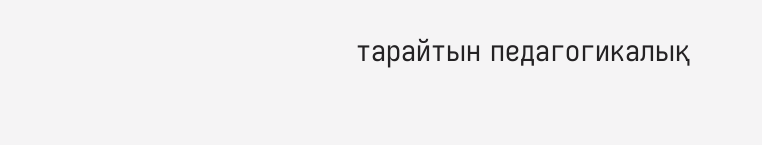тарайтын педагогикалық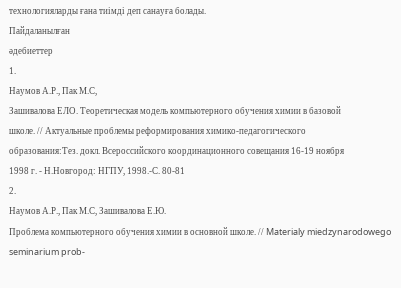технологияларды ғана тиімді деп санауға болады.
Пайдаланылған
әдебиеттер
1.
Наумов А.Р., Пак М.С,
Зашивалова ЕЛО. Теоретическая модель компьютерного обучения химии в базовой
школе. // Актуальные проблемы реформирования химико-педагогического
образования:Тез. докл. Всероссийского координационного совещания 16-19 ноября
1998 г. - Н.Новгород: НГПУ, 1998.-С. 80-81
2.
Наумов А.Р., Пак М.С, Зашивалова Е.Ю.
Проблема компьютерного обучения химии в основной школе. // Materialy miedzynarodowego seminarium prob-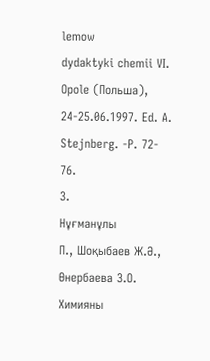lemow
dydaktyki chemii VI. Opole (Польша), 24-25.06.1997. Ed. A. Stejnberg. -P. 72- 76.
3.
Нұғманұлы
П., Шоқыбаев Ж.Ә., Өнербаева З.О. Химияны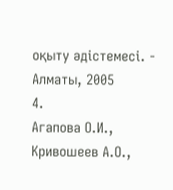оқыту әдістемесі. - Алматы, 2005
4.
Агапова О.И.,
Кривошеев А.О.,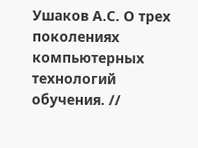Ушаков А.С. О трех поколениях компьютерных технологий
обучения. //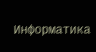Информатика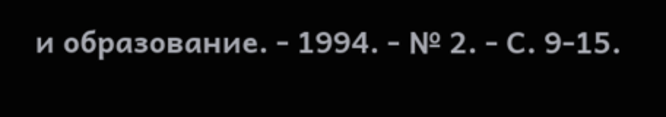и образование. - 1994. - № 2. - С. 9-15.